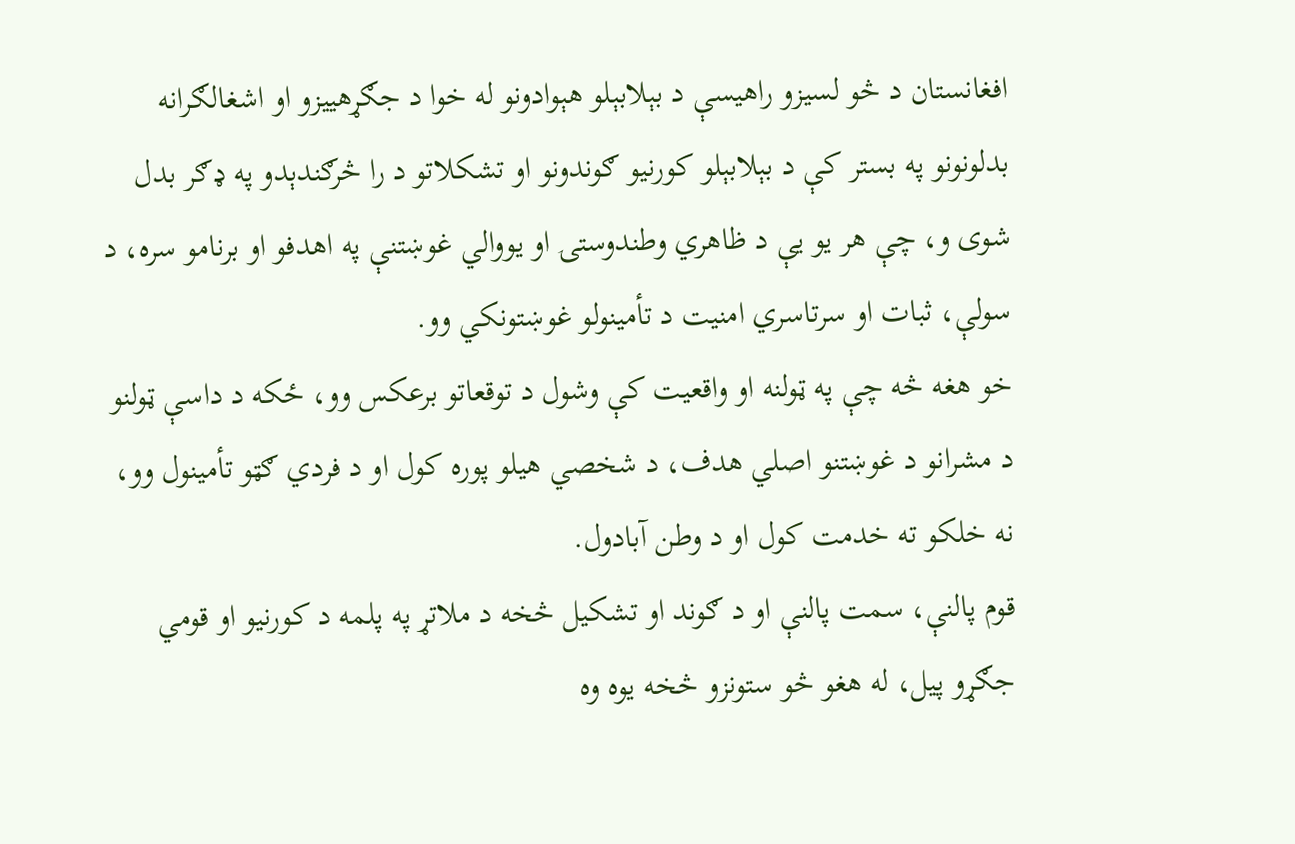افغانستان د څو لسیزو راهیسې د بېلابېلو هېوادونو له خوا د جګړهییزو او اشغالګرانه بدلونونو په بستر کې د بېلابېلو کورنیو ګوندونو او تشکلاتو د را څرګندېدو په ډګر بدل شوی و، چې هر یو یې د ظاهري وطندوستۍ او یووالي غوښتنې په اهدفو او برنامو سره، د سولې، ثبات او سرتاسري امنیت د تأمینولو غوښتونکي وو.
خو هغه څه چې په ټولنه او واقعیت کې وشول د توقعاتو برعکس وو، ځکه د داسې ټولنو د مشرانو د غوښتنو اصلي هدف، د شخصي هیلو پوره کول او د فردي ګټو تأمینول وو، نه خلکو ته خدمت کول او د وطن آبادول.
قوم پالنې، سمت پالنې او د ګوند او تشکیل څخه د ملاتړ په پلمه د کورنیو او قومي جګړو پیل، له هغو څو ستونزو څخه یوه وه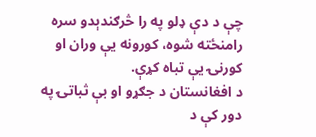چې د دې ډلو په را څرګندېدو سره رامنځته شوه، کورونه یې وران او کورنۍ یې تباه کړې.
د افغانستان د جګړو او بې ثباتۍ په دور کې د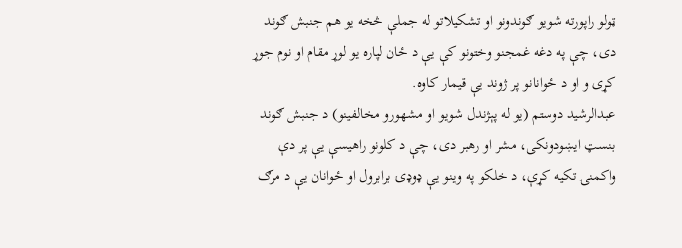ټولو راپورته شویو ګوندونو او تشکیلاتو له جملې څخه یو هم جنبش ګوند دی، چې په دغه غمجنو وختونو کې یې د ځان لپاره یو لوړ مقام او نوم جوړ کړی و او د ځوانانو پر ژوند یې قیمار کاوه.
عبدالرشید دوستم (یو له پېژندل شویو او مشهورو مخالفینو) د جنبش ګوند بنسټ ایښودونکی، مشر او رهبر دی، چې د کلونو راهیسې یې پر دې واکمنۍ تکیه کړې، د خلکو په وینو یې ډوډۍ برابرول او ځوانان یې د مرګ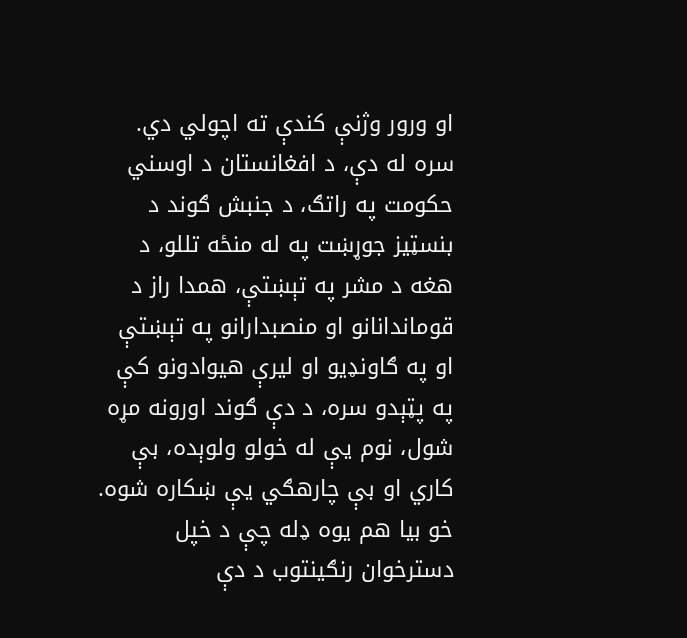او ورور وژنې کندې ته اچولي دي.
سره له دې، د افغانستان د اوسني حکومت په راتګ، د جنبش ګوند د بنسټیز جوړښت په له منځه تللو، د هغه د مشر په تېښتې، همدا راز د قوماندانانو او منصبدارانو په تېښتې او په ګاونډیو او لیرې هیوادونو کې په پټېدو سره، د دې ګوند اورونه مړه شول، نوم یې له خولو ولوېده، بې کاري او بې چارهګي یې ښکاره شوه.
خو بیا هم یوه ډله چې د خپل دسترخوان رنګینتوب د دې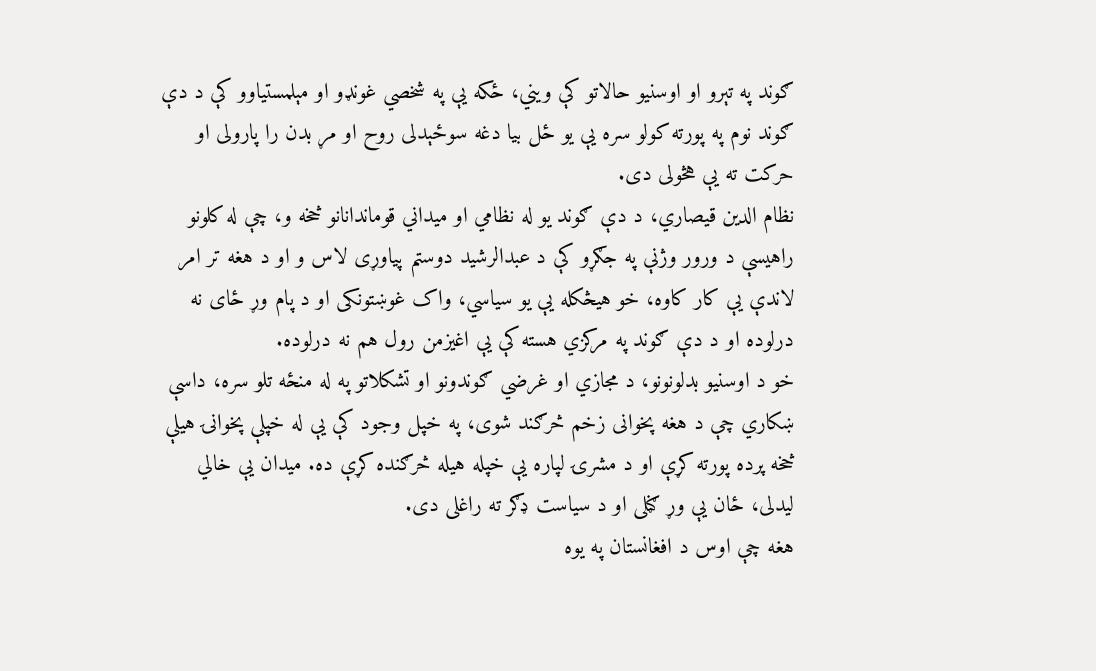ګوند په تېرو او اوسنیو حالاتو کې ويني، ځکه یې په شخصي غونډو او مېلمستیاوو کې د دې ګوند نوم په پورته کولو سره یې یو ځل بیا دغه سوځېدلی روح او مړ بدن را پارولی او حرکت ته یې هڅولی دی.
نظام الدین قیصاري، د دې ګوند یو له نظامي او میداني قوماندانانو څخه و، چې له کلونو راهیسې د ورور وژنې په جګړو کې د عبدالرشید دوستم پیاوړی لاس و او د هغه تر امر لاندې یې کار کاوه، خو هیڅکله یې یو سیاسي، واک غوښتونکی او د پام وړ ځای نه درلوده او د دې ګوند په مرکزي هسته کې یې اغیزمن رول هم نه درلوده.
خو د اوسنیو بدلونونو، د مجازي او غرضي ګوندونو او تشکلاتو په له منځه تلو سره، داسې ښکاري چې د هغه پخوانی زخم څرګند شوی، په خپل وجود کې یې له خپلې پخوانۍ هیلې څخه پرده پورته کړې او د مشرۍ لپاره یې خپله هیله څرګنده کړې ده. میدان یې خالي لیدلی، ځان یې وړ ګڼلی او د سیاست ډګر ته راغلی دی.
هغه چې اوس د افغانستان په یوه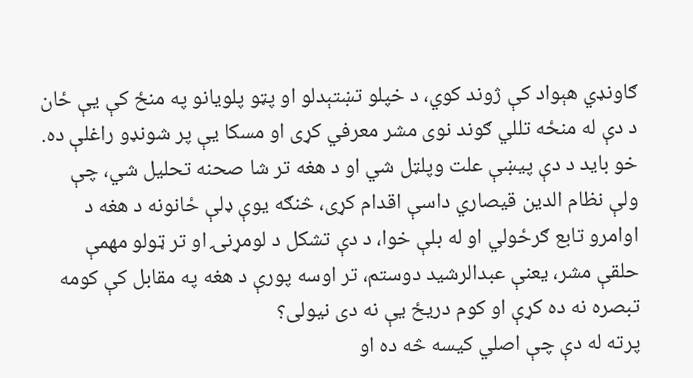ګاونډي هېواد کې ژوند کوي، د خپلو تښتېدلو او پټو پلویانو په منځ کې یې ځان د دې له منځه تللي ګوند نوی مشر معرفي کړی او مسکا یې پر شونډو راغلې ده.
خو باید د دې پیښې علت وپلټل شي او د هغه تر شا صحنه تحلیل شي، چې ولې نظام الدین قیصاري داسې اقدام کړی، څنګه یوې ډلې ځانونه د هغه د اوامرو تابع ګرځولي او له بلې خوا، د دې تشکل د لومړنۍ او تر ټولو مهمې حلقې مشر، یعنې عبدالرشید دوستم، تر اوسه پورې د هغه په مقابل کې کومه تبصره نه ده کړې او کوم دریځ یې نه دی نیولی؟
پرته له دې چې اصلي کیسه څه ده او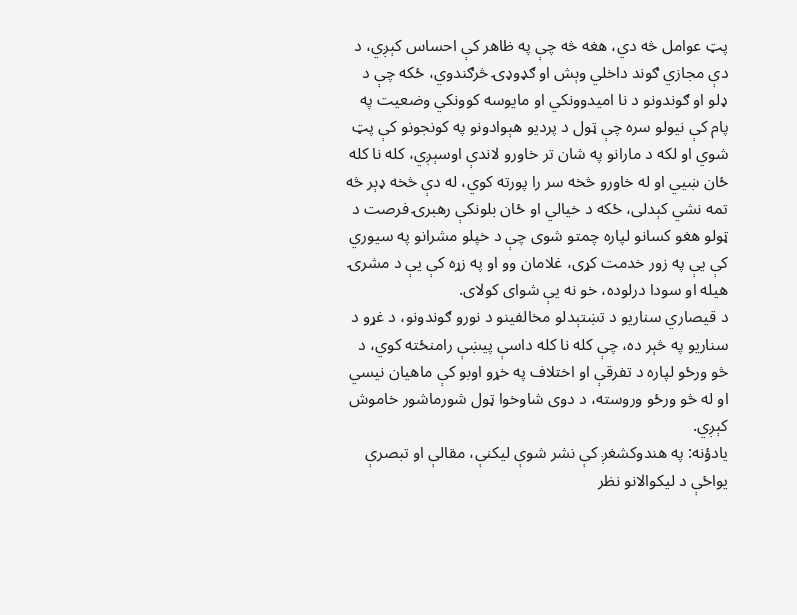پټ عوامل څه دي، هغه څه چې په ظاهر کې احساس کېږي، د دې مجازي ګوند داخلي وېش او ګډوډۍ څرګندوي، ځکه چې د ډلو او ګوندونو د نا امیدوونکي او مایوسه کوونکي وضعیت په پام کې نیولو سره چې ټول د پردیو هېوادونو په کونجونو کې پټ شوي او لکه د مارانو په شان تر خاورو لاندې اوسېږي، کله نا کله ځان ښيي او له خاورو څخه سر را پورته کوي، له دې څخه ډېر څه تمه نشي کېدلی، ځکه د خیالي او ځان بلونکې رهبرۍ فرصت د ټولو هغو کسانو لپاره چمتو شوی چې د خپلو مشرانو په سیوري کې یې په زور خدمت کړی، غلامان وو او په زړه کې یې د مشرۍ هیله او سودا درلوده، خو نه یې شوای کولای.
د قیصاري سناریو د تښتېدلو مخالفینو د نورو ګوندونو، د غړو د سناریو په څېر ده، چې کله نا کله داسې پیښې رامنځته کوي، د څو ورځو لپاره د تفرقې او اختلاف په خړو اوبو کې ماهیان نیسي او له څو ورځو وروسته، د دوی شاوخوا ټول شورماشور خاموش کېږي.
یادؤنه: په هندوکشغږ کې نشر شوې لیکنې، مقالې او تبصرې یواځې د لیکوالانو نظر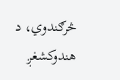څرګندوي، د هندوکشغږ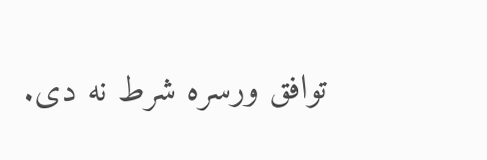توافق ورسره شرط نه دی.